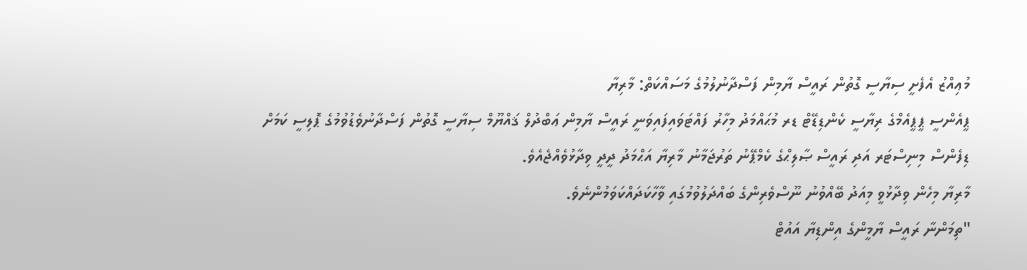މުޢިއްޒު އެފެށީ ސިޔާސީ ގޮތުން ރައީސް ޔާމިން ފަސްދާނުލުމުގެ މަސައްކަތް: މާރިޔާ
ޕީއެންސީ ޕީޕީއެމްގެ ރިޔާސީ ކެންޑިޑޭޓް ޑރ މުޙައްމަދު މިހާރު ފައްޓަވައިފައިވަނީ ރައީސް ޔާމިން ޢަބްދުލް ޤައްޔޫމް ސިޔާސީ ގޮތުން ފަސްދާނުވެޑުވުމުގެ ޕޮލިސީ ކަމަށް ޑިފެންސް މިނިސްޓަރ އަދި ރައީސް ޞާލިޙްގެ ކެމްޕޭނު ތަރުޖަމާނު މާރިޔާ އަޙްމަދު ދީދީ ވިދާޅުވެއްޖެއެވެ.
މާރިޔާ މިހެން ވިދާޅުވީ މިއަދު ބޭއްވުނު ނޫސްވެރިންގެ ބައްދަލުވުމުގައި ވާހާކަދައްކަވަމުންނެވެ.
"ތިމަންނާ ރައީސް ޔާމީންގެ އިންޑިޔާ އައުޓް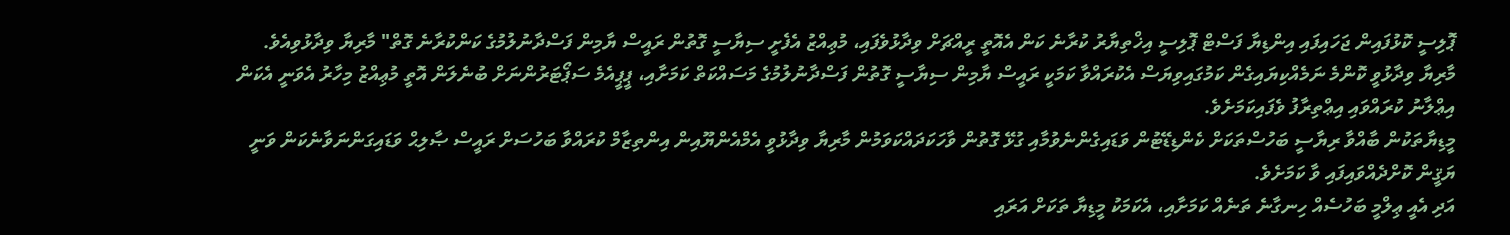ޕޮލިސީ ކޮޅުފައިން ޖަހައިފައި އިންޑިޔާ ފަސްޓް ޕޮލިސީ އިޚްތިޔާރު ކުރާނެ ކަން އެއޮތީ ރީއްޗަށް ވިދާޅުވެފައި، މުޢިއްޒު އެފެށީ ސިޔާސީ ގޮތުން ރައީސް ޔާމިން ފަސްދާނުލުމުގެ ކަންކުރާނެ ގޮތް" މާރިޔާ ވިދާޅުވިއެވެ.
މާރިޔާ ވިދާޅުވީ ކޮންމެ ނަމެއްކިޔައިގެން ކަމުގައިވިޔަސް އެކުރައްވާ ކަމަކީ ރައީސް ޔާމިން ސިޔާސީ ގޮތުން ފަސްދާނުލުމުގެ މަސައްކަތް ކަމަށާއި، ޕީޕީއެމެ ސަޕޯޓަރުންނަށް ބުނެލަން އޮތީ މުޢިއްޒު މިހާރު އެވަނީ އެކަން އިޢްލާނު ކުރައްވައި އިޢްތިރާފު ވެފައިކަމަށެވެ.
މީޑިޔާތަކުން ބާއްވާ ރިޔާސީ ބަހުސްތަކަށް ކެންޑިޑޭޓުން ވަޑައިގެންނެވުމާއި ގުޅޭ ގޮތުން ވާހަކަދައްކަވަމުން މާރިޔާ ވިދާޅުވީ އެމްއެންޔޫއިން އިންތިޒާމް ކުރައްވާ ބަހުސަށް ރައީސް ޞާލިޙް ވަޑައިގަންނަވާނެކަން ވަނީ ޔަޤީން ކޮށްދެއްވައިފައި ވާ ކަމަށެވެ.
އަދި އެއީ ޢިލްމީ ބަހުސެއް ހިނގާނެ ތަނެއް ކަމަށާއި، އެކަމަކު މީޑިޔާ ތަކަށް އަރައި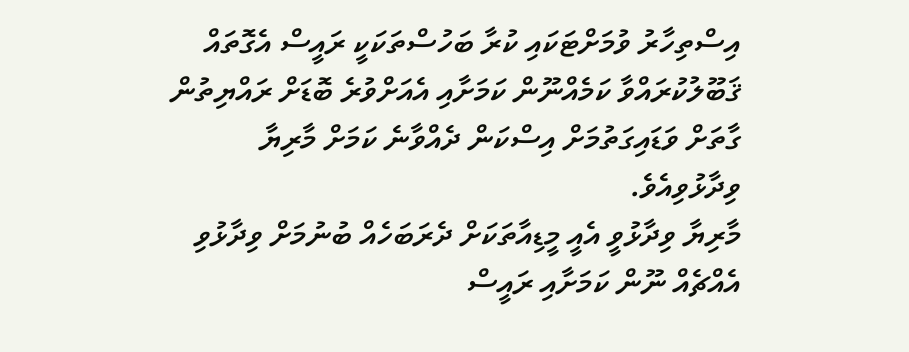އިސްތިހާރު ވުމަށްޓަކައި ކުރާ ބަހުސްތަކަކީ ރައީސް އެގޮތައް ޤަބޫލުކުރައްވާ ކަމެއްނޫން ކަމަށާއި އެއަށްވުރެ ބޮޑަށް ރައްޔިތުން ގާތަށް ވަޑައިގަތުމަށް އިސްކަން ދެއްވާނެ ކަމަށް މާރިޔާ ވިދާޅުވިއެވެ.
މާރިޔާ ވިދާޅުވީ އެއީ މީޑިއާތަކަށް ދެރަބަހެއް ބުނުމަށް ވިދާޅުވި އެއްޗެއް ނޫން ކަމަށާއި ރައީސް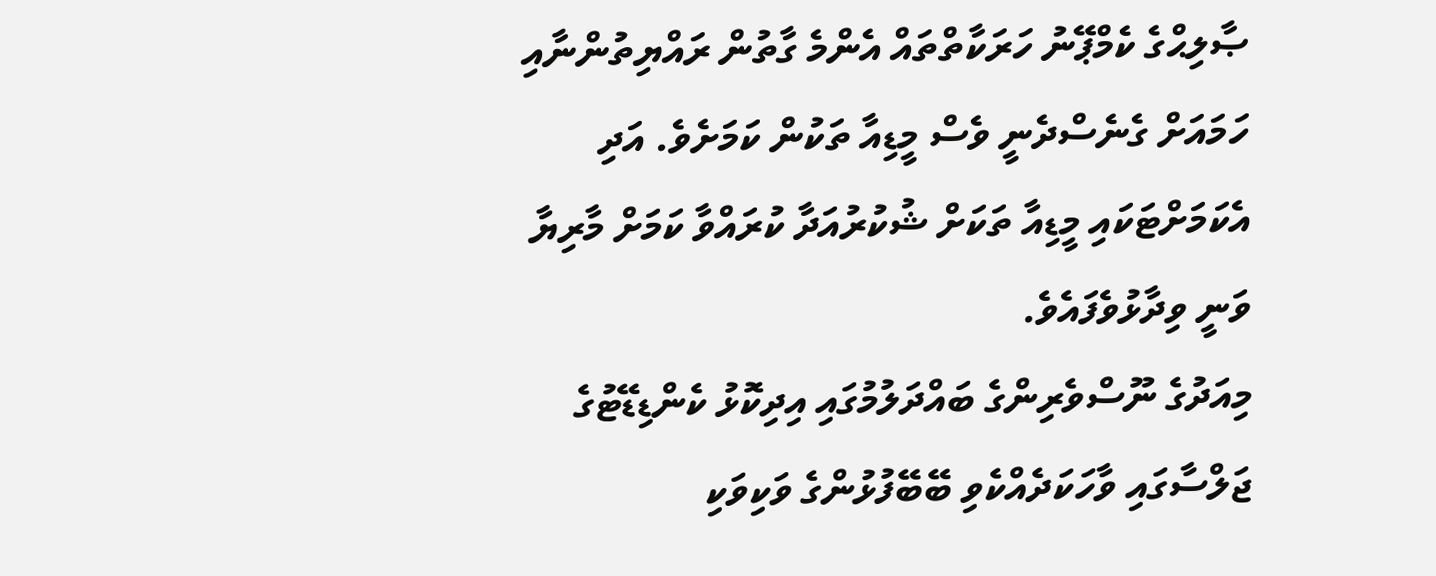ޞާލިޙްގެ ކެމްޕޭނު ހަރަކާތްތައް އެންމެ ގާތުން ރައްޔިތުންނާއި ހަމައަށް ގެނެސްދެނީ ވެސް މީޑިއާ ތަކުން ކަމަށެވެ. އަދި އެކަމަށްޓަކައި މީޑިއާ ތަކަށް ޝުކުރުއަދާ ކުރައްވާ ކަމަށް މާރިޔާ ވަނީ ވިދާޅުވެފައެވެ.
މިއަދުގެ ނޫސްވެރިންގެ ބައްދަލުމުގައި އިދިކޮޅު ކެންޑިޑޭޓުގެ ޖަލްސާގައި ވާހަކަދެއްކެވި ބޭބޭފުޅުންގެ ވަކިވަކި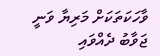ވާހަކަތަކަށް މަރިޔާ ވަނީ ޖަވާބު ދެއްވައި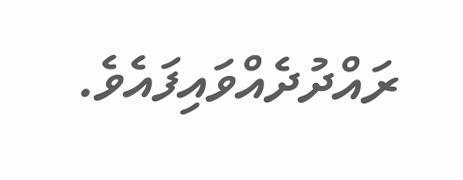ރައްދުދެއްވައިފައެވެ.